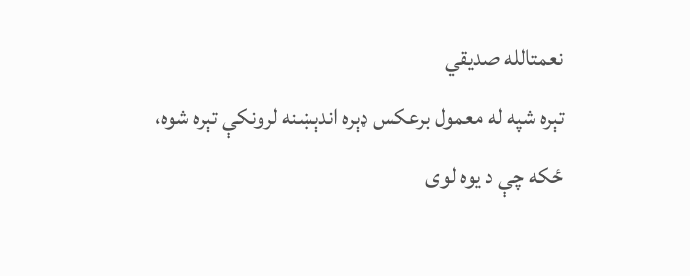نعمتالله صدیقي
تېره شپه له معمول برعکس ډېره اندېښنه لرونکې تېره شوه، ځکه چې د یوه لوی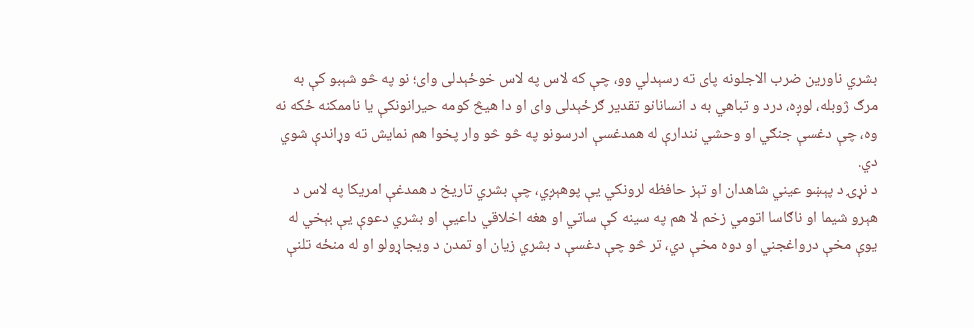بشري ناورین ضرب الاجلونه پای ته رسېدلي وو، چې که لاس په لاس خوځېدلی وای؛ نو په څو شېبو کې به مرګ ژوبله، لوږه، درد و تباهي به د انسانانو تقدیر ګرځېدلی وای او دا هیڅ کومه حیرانونکې یا ناممکنه ځکه نه وه، چې دغسې جنګي او وحشي نندارې له همدغسې ادرسونو په څو څو وار پخوا هم نمایش ته وړاندې شوي دي.
د نړۍ د پېښو عیني شاهدان او تېز حافظه لرونکي یې پوهېږي، چې بشري تاریخ د همدغې امریکا په لاس د هېرو شیما او ناګاسا اتومي زخم لا هم په سینه کې ساتي او هغه اخلاقي داعیې او بشري دعوې یې بېخي له یوې مخې درواغجني او دوه مخې دي، تر څو چې دغسې د بشري زیان او تمدن د ویجاړولو او له منځه تلنې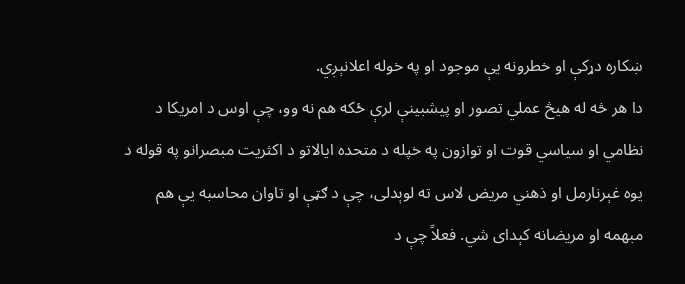ښکاره دړکې او خطرونه یې موجود او په خوله اعلانېږي.
دا هر څه له هیڅ عملي تصور او پیشبینې لرې ځکه هم نه وو، چې اوس د امریکا د نظامي او سیاسي قوت او توازون په خپله د متحده ایالاتو د اکثریت مبصرانو په قوله د یوه غېرنارمل او ذهني مریض لاس ته لوېدلی، چې د ګټې او تاوان محاسبه یې هم مبهمه او مریضانه کېدای شي. فعلاً چې د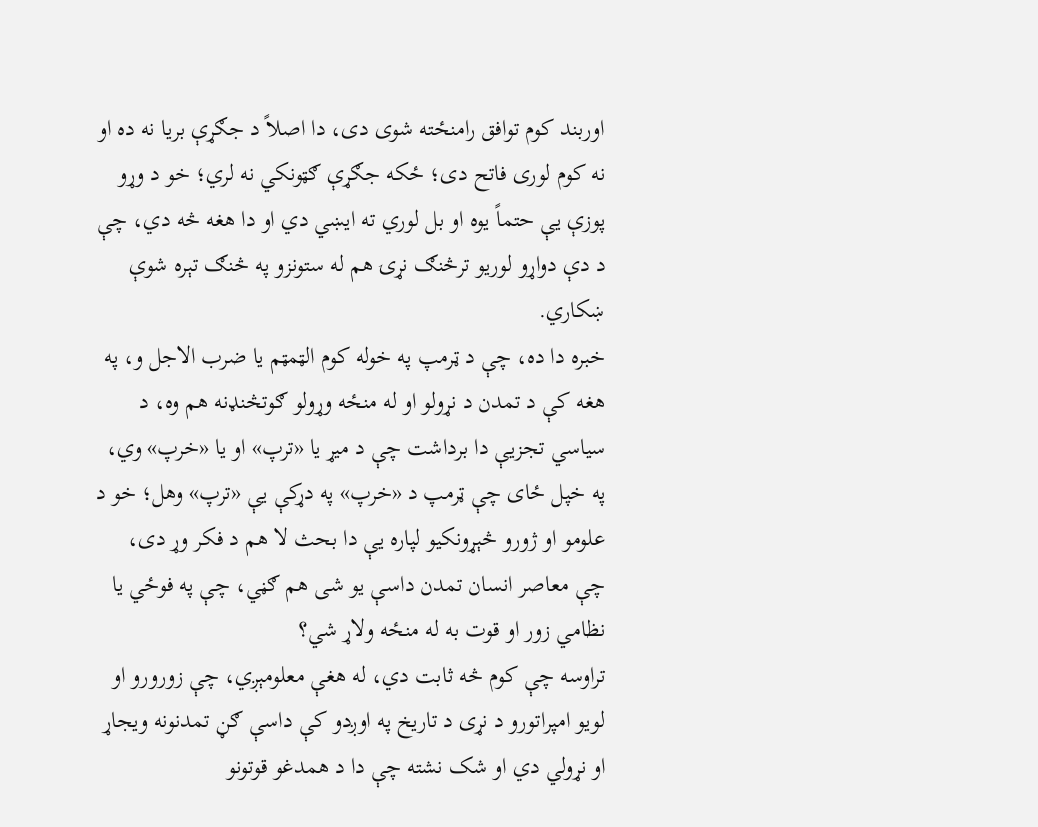اوربند کوم توافق رامنځته شوی دی، دا اصلاً د جګړې بریا نه ده او نه کوم لوری فاتح دی؛ ځکه جګړې ګټونکي نه لري؛ خو د وړو پوزې یې حتماً یوه او بل لوري ته ایښي دي او دا هغه څه دي، چې د دې دواړو لوریو ترڅنګ نړۍ هم له ستونزو په څنګ تېره شوې ښکاري.
خبره دا ده، چې د ټرمپ په خوله کوم الټمټم یا ضرب الاجل و، په هغه کې د تمدن د نړولو او له منځه وړولو ګوتڅنډنه هم وه، د سیاسي تجزیې دا برداشت چې د میړ یا «ترپ» او یا «خرپ» وي، په خپل ځای چې ټرمپ د «خرپ» په دړکې یې «ترپ» وهل؛ خو د علومو او ژورو څېړونکیو لپاره یې دا بحث لا هم د فکر وړ دی، چې معاصر انسان تمدن داسې یو شی هم ګڼي، چې په فوځي یا نظامي زور او قوت به له منځه ولاړ شي؟
تراوسه چې کوم څه ثابت دي، له هغې معلومېږي، چې زورورو او لویو امپراتورو د نړی د تاریخ په اوږدو کې داسې ګڼ تمدنونه ویجاړ او نړولي دي او شک نشته چې دا د همدغو قوتونو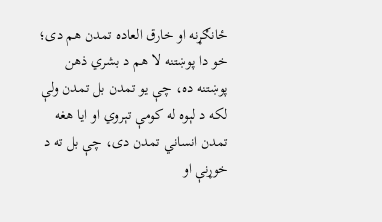ځانګړنه او خارق العاده تمدن هم دی؛ خو دا پوښتنه لا هم د بشري ذهن پوښتنه ده، چې یو تمدن بل تمدن ولې لکه د لېوه له کومې تېروي او ایا هغه تمدن انساني تمدن دی، چې بل ته د خوړنې او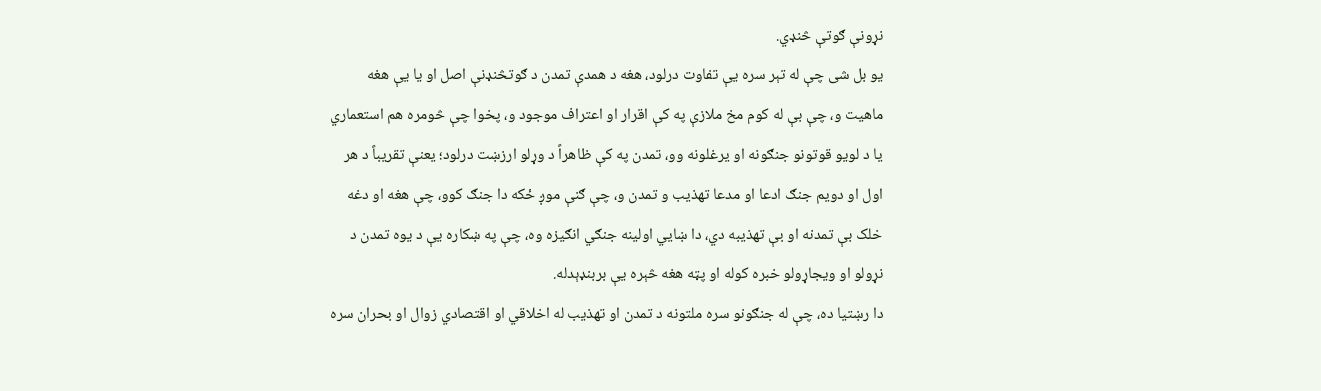نړونې ګوتې څنډي.
یو بل شی چې له تېر سره یې تفاوت درلود، هغه د همدې تمدن د ګوتڅنډنې اصل او یا یې هغه ماهیت و، چې بې له کوم مخ ملازې په کې اقرار او اعتراف موجود و، پخوا چې څومره هم استعماري یا د لویو قوتونو جنګونه او یرغلونه وو، تمدن په کې ظاهراً د وړلو ارزښت درلود؛ یعنې تقریباً د هر اول او دویم جنګ ادعا او مدعا تهذیب و تمدن و، چې ګنې موږ ځکه دا جنګ کوو، چې هغه او دغه خلک بې تمدنه او بې تهذیبه دي، دا ښایي اولینه جنګي انګیزه وه، چې په ښکاره یې د یوه تمدن د نړولو او ویجاړولو خبره کوله او پټه هغه څېره یې بربنډېدله.
دا رښتیا ده، چې له جنګونو سره ملتونه د تمدن او تهذیب له اخلاقي او اقتصادي زوال او بحران سره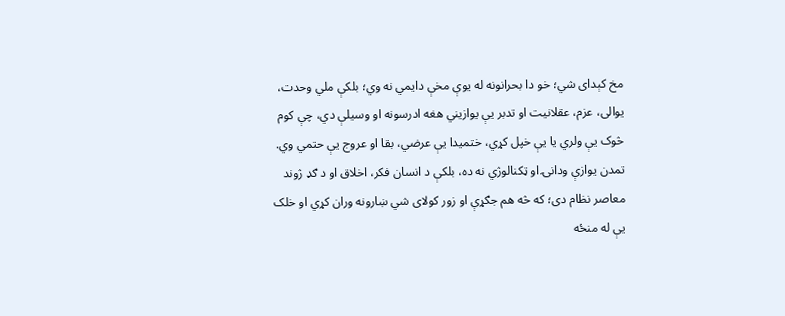مخ کېدای شي؛ خو دا بحرانونه له یوې مخې دایمي نه وي؛ بلکې ملي وحدت، یوالی، عزم، عقلانیت او تدبر یې یوازیني هغه ادرسونه او وسیلې دي، چې کوم څوک یې ولري یا یې خپل کړي، ختمیدا یې عرضي، بقا او عروج یې حتمي وي. تمدن یوازې ودانۍ او ټکنالوژي نه ده، بلکې د انسان فکر، اخلاق او د ګډ ژوند معاصر نظام دی؛ که څه هم جګړې او زور کولای شي ښارونه وران کړي او خلک یې له منځه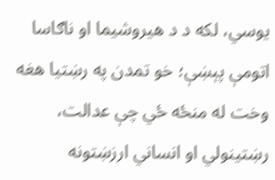یوسي، لکه د د هیروشیما او ناګاسا اتومې پېښې؛ خو تمدن په رښتیا هغه وخت له منځه ځي چې عدالت، رښتینولي او انساني ارزښتونه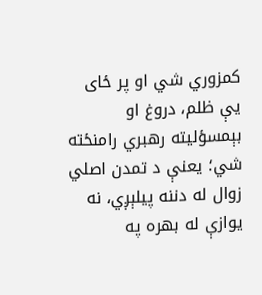کمزوري شي او پر ځای یې ظلم، دروغ او بېمسؤلیته رهبري رامنځته شي؛ یعنې د تمدن اصلي زوال له دننه پیلېږي، نه یوازې له بهره په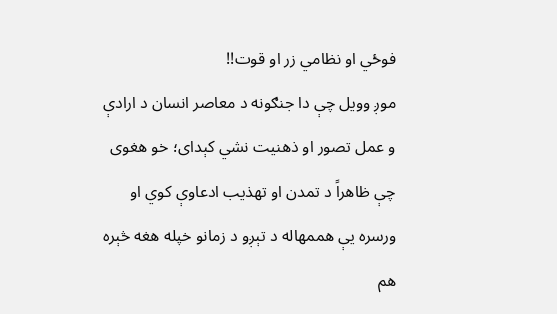فوځي او نظامي زر او قوت!!
موږ وویل چې دا جنګونه د معاصر انسان د ارادې و عمل تصور او ذهنیت نشي کېدای؛ خو هغوی چې ظاهراً د تمدن او تهذیب ادعاوې کوي او ورسره یې هممهاله د تېږو د زمانو خپله هغه څېره هم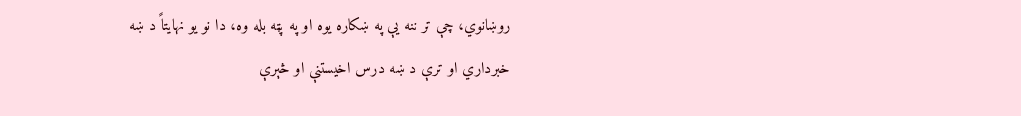روښانوي، چې تر ننه یې په ښکاره یوه او په پټه بله وه، دا نو یو نهایتاً د ښه خبرداري او ترې د ښه درس اخیستنې او څېرې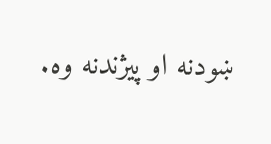ښودنه او پیژندنه وه.